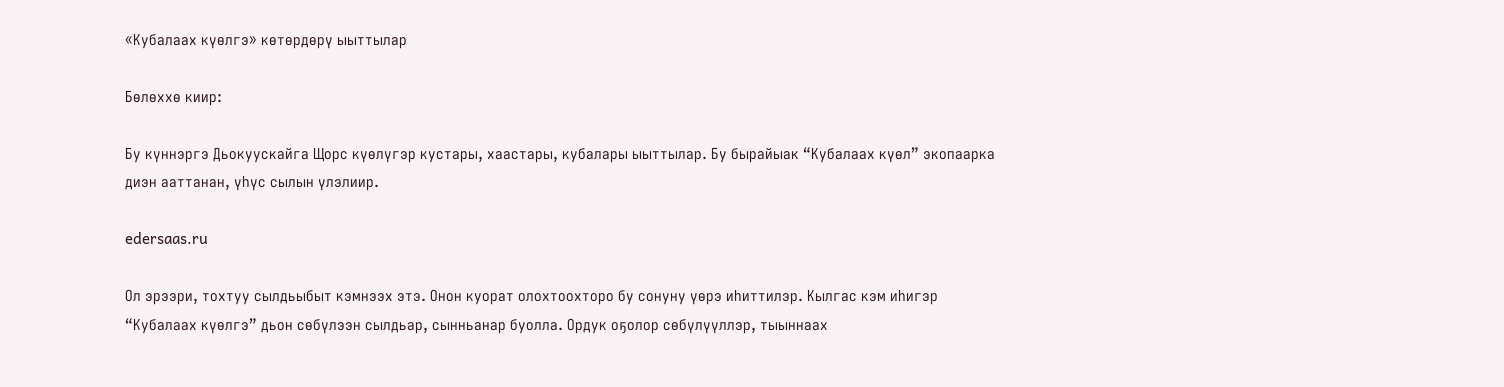«Кубалаах күөлгэ» көтөрдөрү ыыттылар

Бөлөххө киир:

Бу күннэргэ Дьокуускайга Щорс күөлүгэр кустары, хаастары, кубалары ыыттылар. Бу бырайыак “Кубалаах күөл” экопаарка диэн ааттанан, үһүс сылын үлэлиир.

edersaas.ru

Ол эрээри, тохтуу сылдьыбыт кэмнээх этэ. Онон куорат олохтоохторо бу сонуну үөрэ иһиттилэр. Кылгас кэм иһигэр “Кубалаах күөлгэ” дьон сөбүлээн сылдьар, сынньанар буолла. Ордук оҕолор сөбүлүүллэр, тыыннаах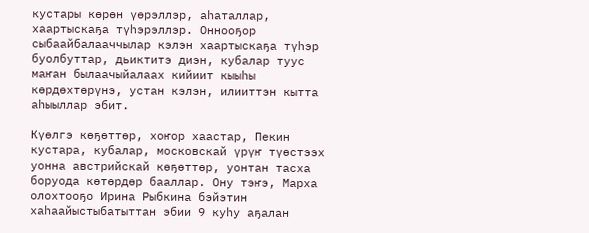кустары көрөн үөрэллэр, аһаталлар, хаартыскаҕа түһэрэллэр. Оннооҕор сыбаайбалааччылар кэлэн хаартыскаҕа түһэр буолбуттар, дьиктитэ диэн, кубалар туус маҥан былаачыйалаах кийиит кыыһы көрдөхтөрүнэ, устан кэлэн, илииттэн кытта аһыыллар эбит.

Күөлгэ көҕөттөр, хоҥор хаастар, Пекин кустара, кубалар, московскай үрүҥ түөстээх уонна австрийскай көҕөттөр, уонтан тасха боруода көтөрдөр бааллар. Ону тэҥэ, Марха олохтооҕо Ирина Рыбкина бэйэтин хаһаайыстыбатыттан эбии 9 куһу аҕалан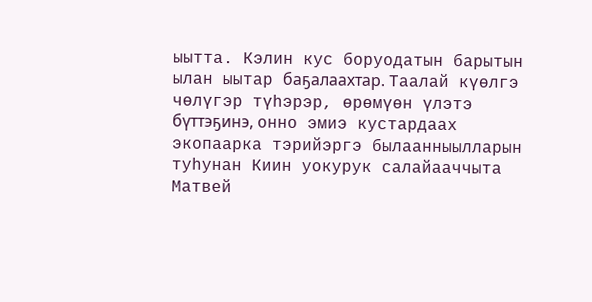ыытта. Кэлин кус боруодатын барытын ылан ыытар баҕалаахтар. Таалай күөлгэ чөлүгэр түһэрэр, өрөмүөн үлэтэ бүттэҕинэ, онно эмиэ кустардаах экопаарка тэрийэргэ былаанныылларын туһунан Киин уокурук салайааччыта Матвей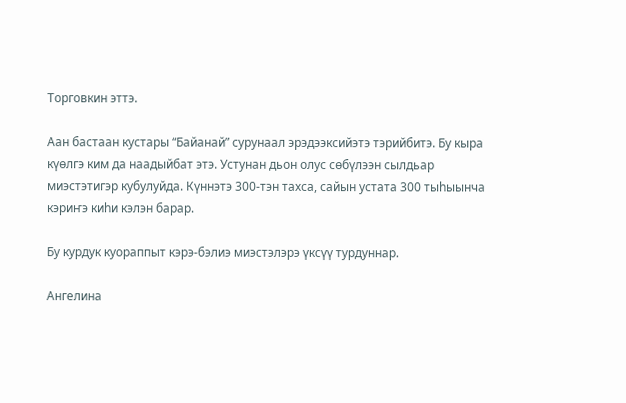Торговкин эттэ.

Аан бастаан кустары “Байанай” сурунаал эрэдээксийэтэ тэрийбитэ. Бу кыра күөлгэ ким да наадыйбат этэ. Устунан дьон олус сөбүлээн сылдьар миэстэтигэр кубулуйда. Күннэтэ 300-тэн тахса, сайын устата 300 тыһыынча кэриҥэ киһи кэлэн барар.

Бу курдук куораппыт кэрэ-бэлиэ миэстэлэрэ үксүү турдуннар.

Ангелина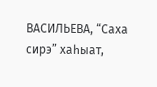ВАСИЛЬЕВА, “Саха сирэ” хаһыат,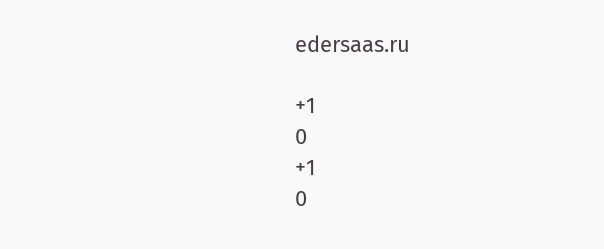edersaas.ru

+1
0
+1
0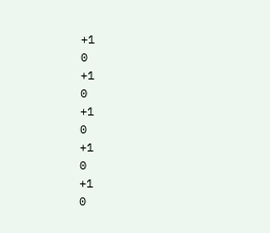+1
0
+1
0
+1
0
+1
0
+1
0